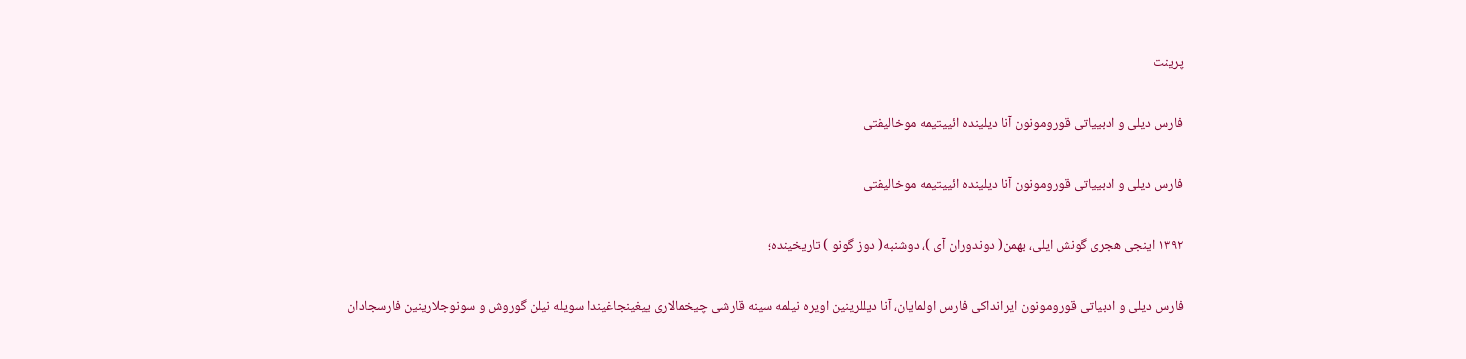پرینت

فارس دیلی و ادبییاتی قورومونون آنا دیلینده ائییتیمه موخالیفتی

فارس دیلی و ادبییاتی قورومونون آنا دیلینده ائییتیمه موخالیفتی

۱۳۹۲ اینجی هجری گونش ایلی، بهمن( دوندوران آی )، دوشنبه( دوز گونو ) تاریخینده؛

فارس دیلی و ادبیاتی قورومونون ایرانداکی فارس اولمایان، آنا دیللرینین اویره نیلمه سینه قارشی چیخمالاری ییغینجاغیندا سویله نیلن گوروش و سونوجلارینین فارسجادان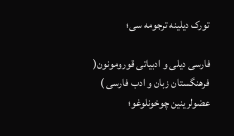تورک دیلینه ترجومه سی؛

فارسی دیلی و ادبیاتی قورومونون( فرهنگستان زبان و ادب فارسی ) عضولرینین چوخونلوغو؛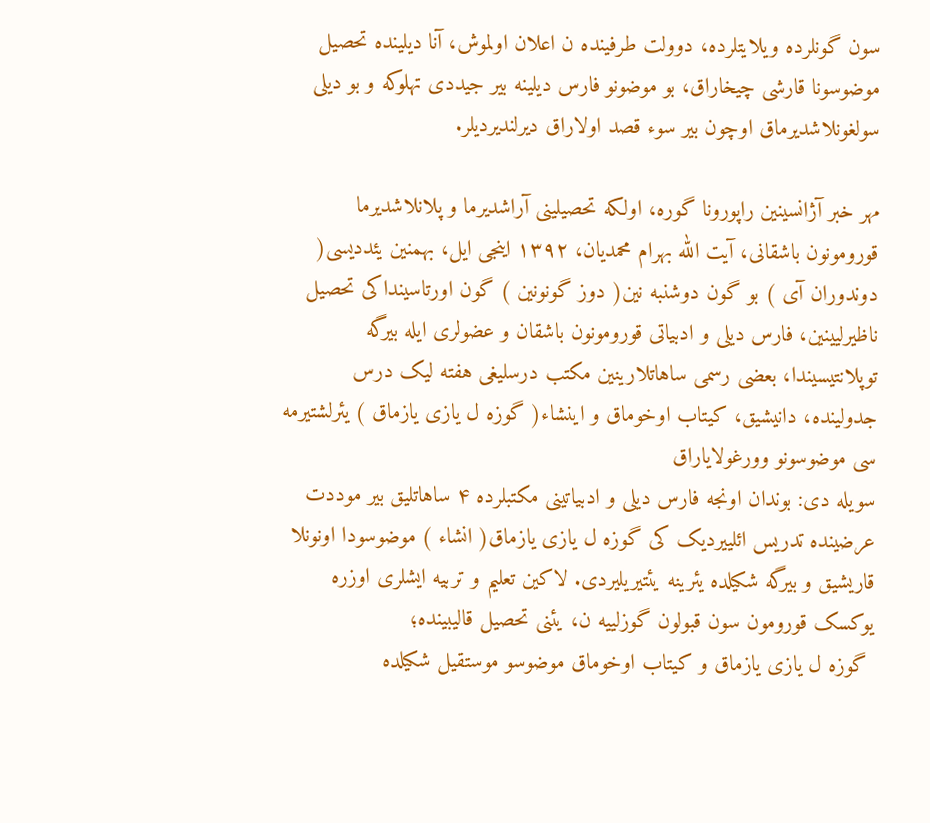سون گونلرده ویلایتلرده، دوولت طرفینده ن اعلان اولموش، آنا دیلینده تحصیل موضوسونا قارشی چیخاراق، بو موضونو فارس دیلینه بیر جیددی تهلوکه و بو دیلی سولغونلاشدیرماق اوچون بیر سوء قصد اولاراق دیرلندیردیلر.

مهر خبر آژانسینین راپورونا گوره، اولکه تحصیلینی آراشدیرما و پلانلاشدیرما قورومونون باشقانی، آیت الله بهرام محمدیان، ۱۳۹۲ اینجی ایل، بهمنین یئددیسی( دوندوران آی ) بو گون دوشنبه نین( دوز گونونین ) گون اورتاسینداکی تحصیل ناظیرلیینین، فارس دیلی و ادبیاتی قورومونون باشقان و عضولری ایله بیرگه توپلانتیسیندا، بعضی رسمی ساهاتلارینین مکتب درسلیغی هفته لیک درس جدولینده، دانیشیق، کیتاب اوخوماق و اینشاء( گوزه ل یازی یازماق ) یئرلشتیرمه سی موضوسونو وورغولایاراق
سویله دی: بوندان اونجه فارس دیلی و ادبیاتینی مکتبلرده ۴ ساهاتلیق بیر موددت عرضینده تدریس ائلییردیک کی گوزه ل یازی یازماق( انشاء ) موضوسودا اونونلا قاریشیق و بیرگه شکیلده یئرینه یئتیریلیردی. لاکین تعلیم و تربیه ایشلری اوزره یوکسک قورومون سون قبولون گوزلییه ن، یئنی تحصیل قالیبینده؛
 گوزه ل یازی یازماق و کیتاب اوخوماق موضوسو موستقیل شکیلده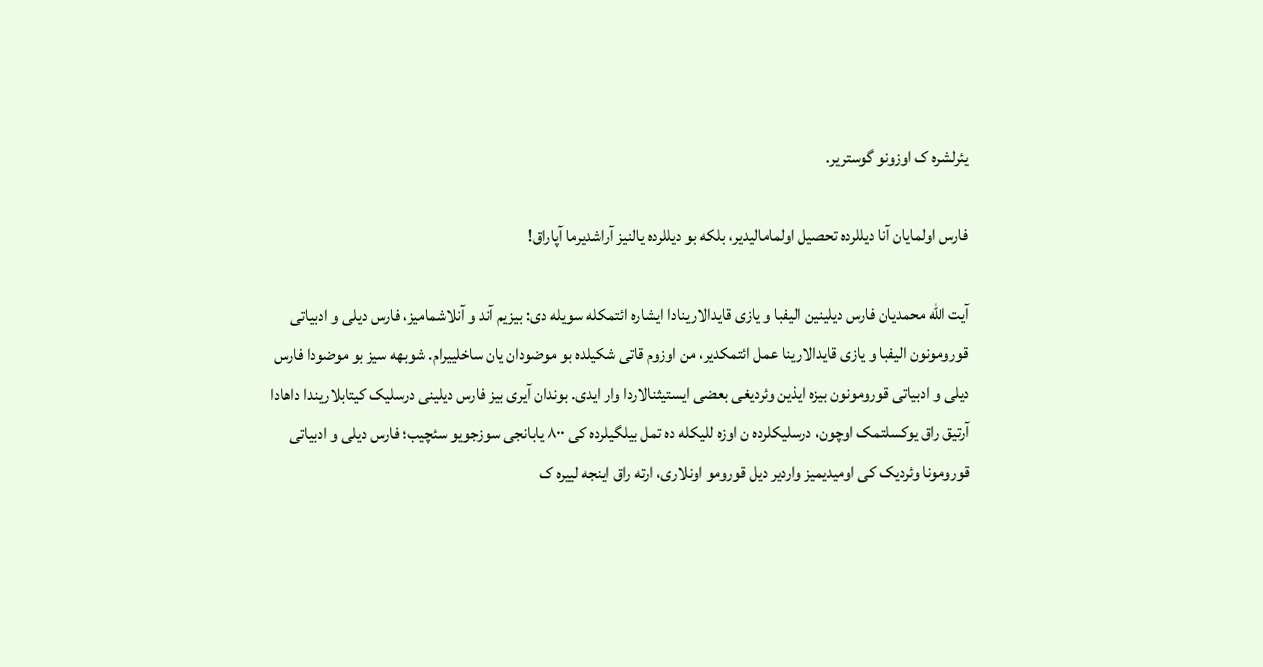یئرلشره ک اوزونو گوستریر.

فارس اولمایان آنا دیللرده تحصیل اولمامالیدیر، بلکه بو دیللرده یالنیز آراشدیرما آپاراق!

آیت الله محمدیان فارس دیلینین الیفبا و یازی قایدالارینادا ایشاره ائتمکله سویله دی: بیزیم آند و آنلاشمامیز، فارس دیلی و ادبیاتی قورومونون الیفبا و یازی قایدالارینا عمل ائتمکدیر، من اوزوم قاتی شکیلده بو موضودان یان ساخلییرام. شوبهه سیز بو موضودا فارس دیلی و ادبیاتی قورومونون بیزه ایذین وئردیغی بعضی ایستیثنالاردا وار ایدی. بوندان آیری بیز فارس دیلینی درسلیک کیتابلاریندا داهادا آرتیق راق یوکسلتمک اوچون، درسلیکلرده ن اوزه للیکله ده تمل بیلگیلرده کی ۸۰۰ یابانجی سوزجویو سئچیب؛ فارس دیلی و ادبیاتی قورومونا وئردیک کی اومیدیمیز واردیر دیل قورومو اونلاری، ارته راق اینجه لییره ک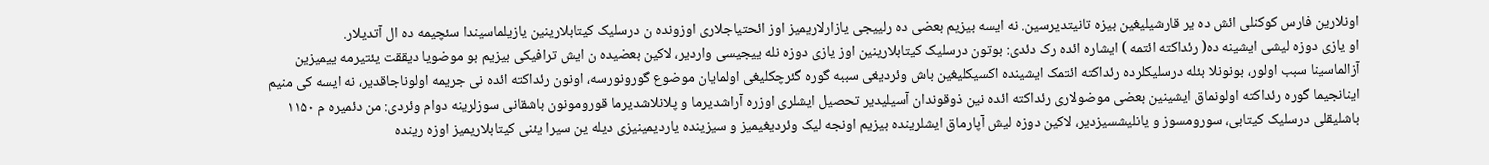اونلارین فارس کوکنلی ائش ده یر قارشیلیغین بیزه تانیتدیرسین. نه ایسه بیزیم بعضی ده رلییجی یازارلاریمیز اوز ائحتیاجلاری اوزونده ن درسلیک کیتابلارینین یازیلماسیندا سئچیمه ده ال آتدیلار.
او یازی دوزه لیشی ایشینه ده( رئداکته ائتمه ) ایشاره ائده رک دئدی: بوتون درسلیک کیتابلارینین اوز یازی دوزه نله ییجیسی واردیر، لاکین بعضیده ن ایش ترافیکی بیزیم بو موضویا دیققت یئتیرمه ییمیزین آزالماسینا سبب اولور، بونونلا بئله درسلیکلرده رئداکته ائتمک ایشینده اکسیکلیغین باش وئردیغی سببه گوره گئرچکلیغی اولمایان موضوع گورونورسه، اونون رئداکته ائده نی جریمه اولوناجاقدیر، نه ایسه کی منیم اینانجیما گوره رئداکته اولونماق ایشینین بعضی موضولاری رئداکته ائده نین ذوقوندان آسیلیدیر‌ تحصیل ایشلری اوزره آراشدیرما و پلانلاشدیرما قورومونون باشقانی سوزلرینه دوام وئردی: من دئمیره م ۱۱۵۰ باشلیقلی درسلیک کیتابی، سورومسوز و یانلیشسیزدیر، لاکین دوزه لیش آپارماق ایشلرینده بیزیم اونجه لیک وئردیغیمیز و سیزینده یاردیمینیزی دیله ین سیرا یئنی کیتابلاریمیز اوزه رینده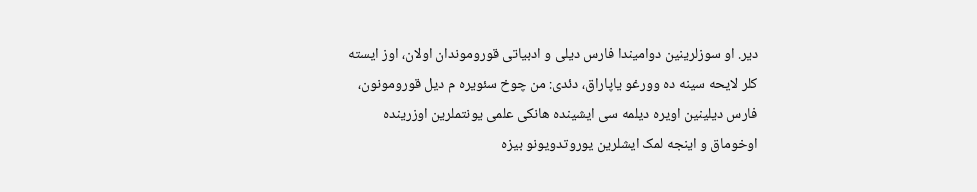دیر. او سوزلرینین دوامیندا فارس دیلی و ادبیاتی قوروموندان اولان، اوز ایسته کلر لایحه سینه ده وورغو یاپاراق، دئدی: من چوخ سئویره م دیل قورومونون، فارس دیلینین اویره دیلمه سی ایشینده هانکی علمی یونتملرین اوزرینده اوخوماق و اینجه لمک ایشلرین یوروتدویونو بیزه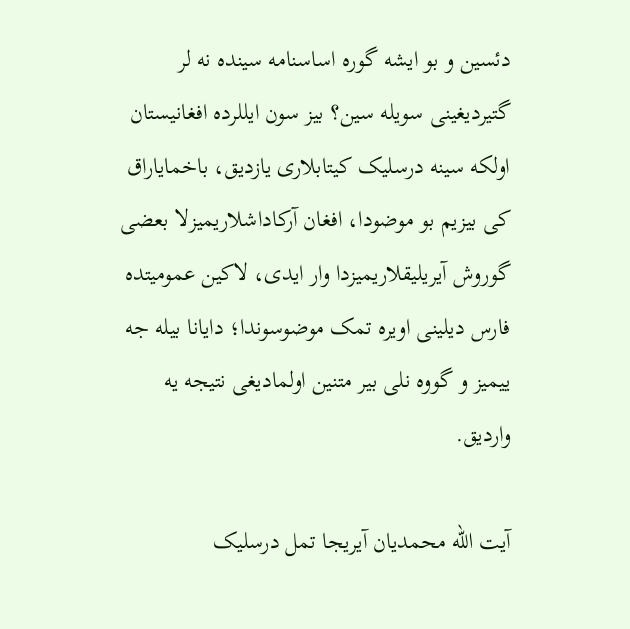دئسین و بو ایشه گوره اساسنامه سینده نه لر گتیردیغینی سویله سین؟ بیز سون ایللرده افغانیستان اولکه سینه درسلیک کیتابلاری یازدیق، باخمایاراق کی بیزیم بو موضودا، افغان آرکاداشلاریمیزلا بعضی گوروش آیریلیقلاریمیزدا وار ایدی، لاکین عمومیتده فارس دیلینی اویره تمک موضوسوندا؛ دایانا بیله جه ییمیز و گووه نلی بیر متنین اولمادیغی نتیجه یه واردیق.

آیت الله محمدیان آیریجا تمل درسلیک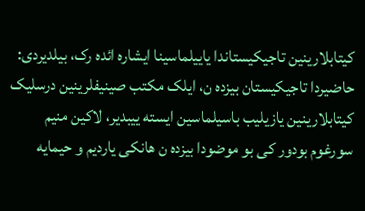کیتابلارینین تاجیکیستاندا یاییلماسینا ایشاره ائده رک، بیلدیردی: حاضیردا تاجیکیستان بیزده ن، ایلک مکتب صینیفلرینین درسلیک کیتابلارینین یازیلیب باسیلماسین ایسته ییبدیر، لاکین منیم سورغوم بودور کی بو موضودا بیزده ن هانکی یاردیم و حیمایه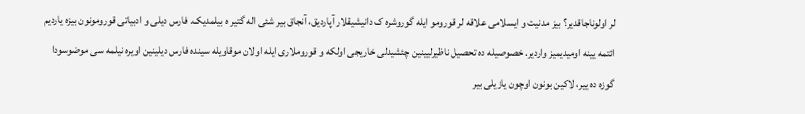لر اولوناجاقدیر؟ بیز مدنیت و ایسلامی علاقه لر قورومو ایله گوروشره ک دانیشیقلار آپاردیق، آنجاق بیر شئی اله گتیر ه بیلمدیک. فارس دیلی و ادبیاتی قورومونون بیزه یاردیم ائتمه یینه اومیدیمیز واردیر. خصوصیله ده تحصیل ناظیرلیینین چئشیدلی خاریجی اولکه و قوروملاری ایله اولان موقاویله سینده فارس دیلینین اویره نیلمه سی موضوسودا گوزه ده ییر، لاکین بونون اوچون یازیلی بیر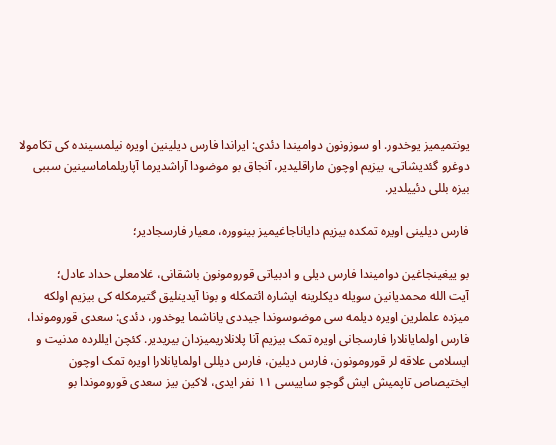یونتمیمیز یوخدور. او سوزونون دوامیندا دئدی: ایراندا فارس دیلینین اویره نیلمسینده کی تکامولا دوغرو گئدیشاتی، بیزیم اوچون ماراقلیدیر، آنجاق بو موضودا آراشدیرما آپاریلماماسینین سببی بیزه بللی دئییلدیر.

فارس دیلینی اویره تمکده بیزیم دایاناجاغیمیز بینووره، معیار فارسجادیر؛

بو ییغینجاغین دوامیندا فارس دیلی و ادبیاتی قورومونون باشقانی، غلامعلی حداد عادل؛
آیت الله محمدیانین سویله دیکلرینه ایشاره ائتمکله و بونا آیدینلیق گتیرمکله کی بیزیم اولکه میزده علملرین اویره دیلمه سی موضوسوندا جیددی یاناشما یوخدور، دئدی: سعدی قوروموندا، فارس اولمایانلارا فارسجانی اویره تمک بیزیم آنا پلانلاریمیزدان بیریدیر. کئچن ایللرده مدنیت و ایسلامی علاقه لر قورومونون، فارس دیلین، فارس دیللی اولمایانلارا اویره تمک اوچون ایختیصاص تاپمیش ایش گوجو ساییسی ۱۱ نفر ایدی، لاکین بیز سعدی قوروموندا بو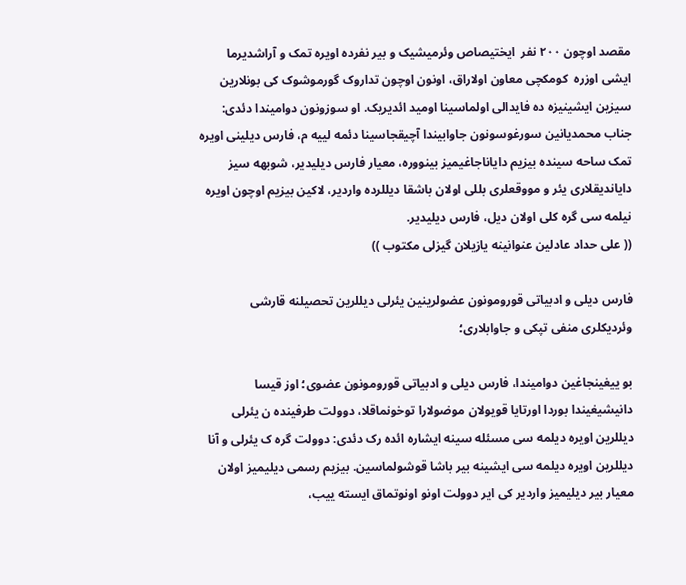مقصد اوچون ۲۰۰ نفر  ایختیصاص وئرمیشیک و بیر نفرده اویره تمک و آراشدیرما ایشی اوزره  کومکچی معاون اولاراق، اونون اوچون تداروک گورموشوک کی بونلارین سیزین ایشینیزه ده فایدالی اولماسینا اومید ائدیریک. او سوزونون دوامیندا دئدی: جناب محمدیانین سورغوسونون جاوابیندا آچیقجاسینا دئمه لییه م، فارس دیلینی اویره تمک ساحه سینده بیزیم دایاناجاغیمیز بینووره، معیار فارس دیلیدیر، شوبهه سیز دایاندیقلاری یئر و مووقعلری بللی اولان باشقا دیللرده واردیر، لاکین بیزیم اوچون اویره نیلمه سی گره کلی اولان دیل، فارس دیلیدیر.
(( علی حداد عادلین عنوانینه یازیلان گیزلی مکتوب ))

فارس دیلی و ادبیاتی قورومونون عضولرینین یئرلی دیللرین تحصیلنه قارشی وئردیکلری منفی تپکی و جاوابلاری؛

بو ییغینجاغین دوامیندا، فارس دیلی و ادبیاتی قورومونون عضوی؛ اوز قیسا دانیشیغیندا بوردا اورتایا قویولان موضولارا توخونماقلا، دوولت طرفینده ن یئرلی دیللرین اویره دیلمه سی مسئله سینه ایشاره ائده رک دئدی: دوولت گره ک یئرلی و آنا دیللرین اویره دیلمه سی ایشینه بیر باشا قوشولماسین. بیزیم رسمی دیلیمیز اولان معیار بیر دیلیمیز واردیر کی ایر دوولت اونو اونوتماق ایسته ییب،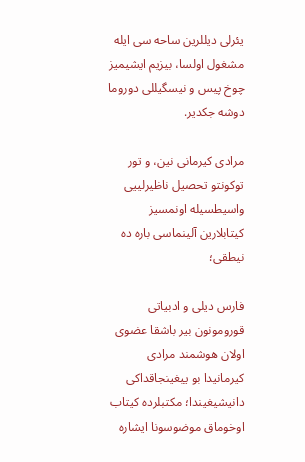یئرلی دیللرین ساحه سی ایله مشغول اولسا، بیزیم ایشیمیز چوخ پیس و نیسگیللی دوروما دوشه جکدیر.

مرادی کیرمانی نین، و تور توکونتو تحصیل ناظیرلییی واسیطسیله اونمسیز کیتابلارین آلینماسی باره ده نیطقی؛

فارس دیلی و ادبیاتی قورومونون بیر باشقا عضوی اولان هوشمند مرادی کیرمانیدا بو ییغینجاقداکی دانیشیغیندا؛ مکتبلرده کیتاب اوخوماق موضوسونا ایشاره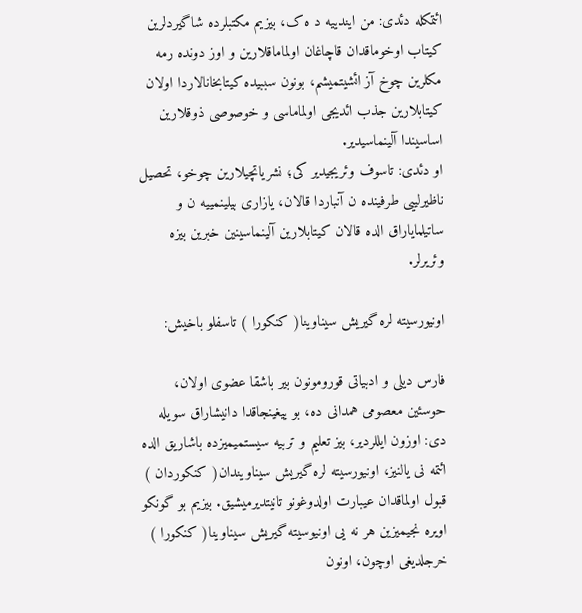ائتمکله دئدی: من ایندییه د ه ک، بیزیم مکتبلرده شاگیردلرین کیتاب اوخوماقدان قاچاغان اولماماقلارین و اوز دونده رمه مکلرین چوخ آز ائشیتمیشم، بونون سببیده کیتابخانالاردا اولان کیتابلارین جذب ائدیجی اولماماسی و خوصوصی ذوقلارین اساسیندا آلینماسیدیر.
او دئدی: تاسوف وئریجیدیر کی؛ نشریاتچیلارین چوخو، تحصیل ناظیرلییی طرفینده ن آنباردا قالان، یازاری بیلینمییه ن و ساتیلمایاراق الده قالان کیتابلارین آلینماسینین خبرین بیزه وئریرلر.

اونیورسیته لره گیریش سیناوینا( کنکورا ) تاسفلو باخیش:

فارس دیلی و ادبیاتی قورومونون بیر باشقا عضوی اولان، حوسئین معصومی همدانی ده، بو ییغینجاقدا دانیشاراق سویله دی: اوزون ایللردیر، بیز تعلیم و تربیه سیستمیمیزده باشاریق الده ائتمه نی یالنیز، اونیورسیته لره گیریش سیناویندان( کنکوردان ) قبول اولماقدان عیبارت اولدوغونو تانیتدیرمیشیق. بیزیم بو گونکو اویره نجیمیزین هر نه یی اونیوسیته گیریش سیناوینا( کنکورا ) خرجلدیغی اوچون، اونون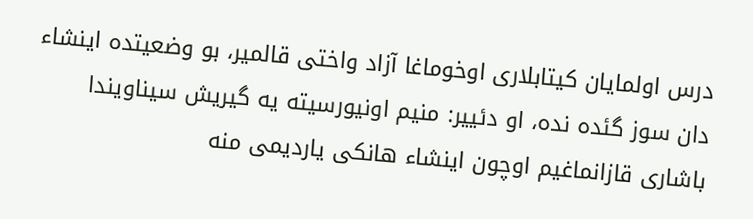درس اولمایان کیتابلاری اوخوماغا آزاد واختی قالمیر، بو وضعیتده اینشاء دان سوز گئده نده، او دئییر: منیم اونیورسیته یه گیریش سیناویندا باشاری قازانماغیم اوچون اینشاء هانکی یاردیمی منه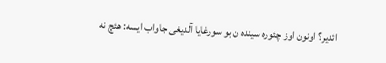ائدیر؟ اونون اوز چئوره سینده ن بو سورغایا آلدیغی جاواب ایسه: هئچ نه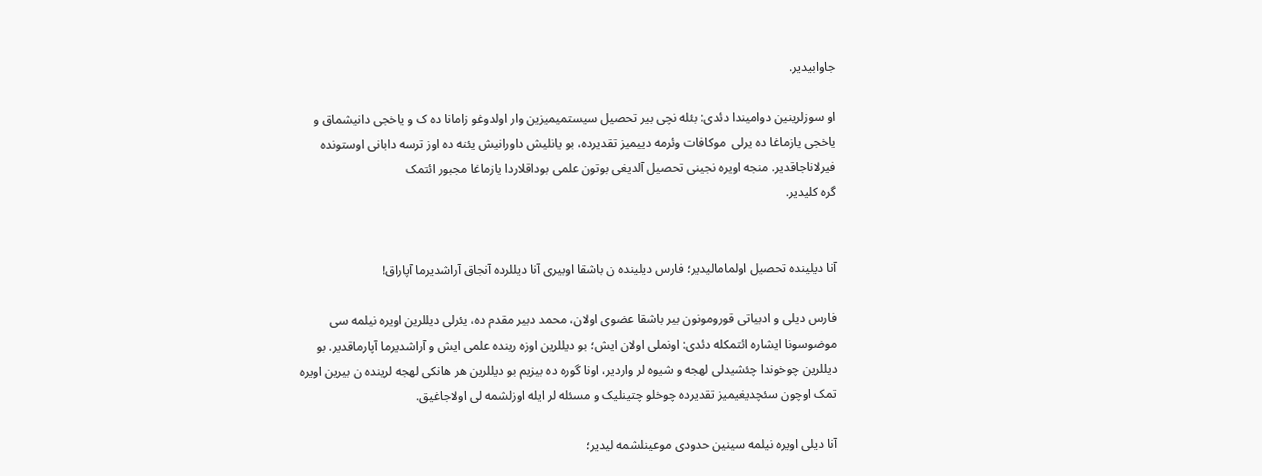جاوابیدیر.

او سوزلرینین دوامیندا دئدی: بئله نچی بیر تحصیل سیستمیمیزین وار اولدوغو زامانا ده ک و یاخجی دانیشماق و یاخجی یازماغا ده یرلی  موکافات وئرمه دییمیز تقدیرده، بو یانلیش داورانیش یئنه ده اوز ترسه دابانی اوستونده فیرلاناجاقدیر. منجه اویره نجینی تحصیل آلدیغی بوتون علمی بوداقلاردا یازماغا مجبور ائتمک
گره کلیدیر.


آنا دیلینده تحصیل اولمامالیدیر؛ فارس دیلینده ن باشقا اوبیری آنا دیللرده آنجاق آراشدیرما آپاراق!

فارس دیلی و ادبیاتی قورومونون بیر باشقا عضوی اولان، محمد دبیر مقدم ده، یئرلی دیللرین اویره نیلمه سی موضوسونا ایشاره ائتمکله دئدی: اونملی اولان ایش؛ بو دیللرین اوزه رینده علمی ایش و آراشدیرما آپارماقدیر. بو دیللرین چوخوندا چئشیدلی لهجه و شیوه لر واردیر، اونا گوره ده بیزیم بو دیللرین هر هانکی لهجه لرینده ن بیرین اویره تمک اوچون سئچدیغیمیز تقدیرده چوخلو چتینلیک و مسئله لر ایله اوزلشمه لی اولاجاغیق.

آنا دیلی اویره نیلمه سینین حدودی موعینلشمه لیدیر؛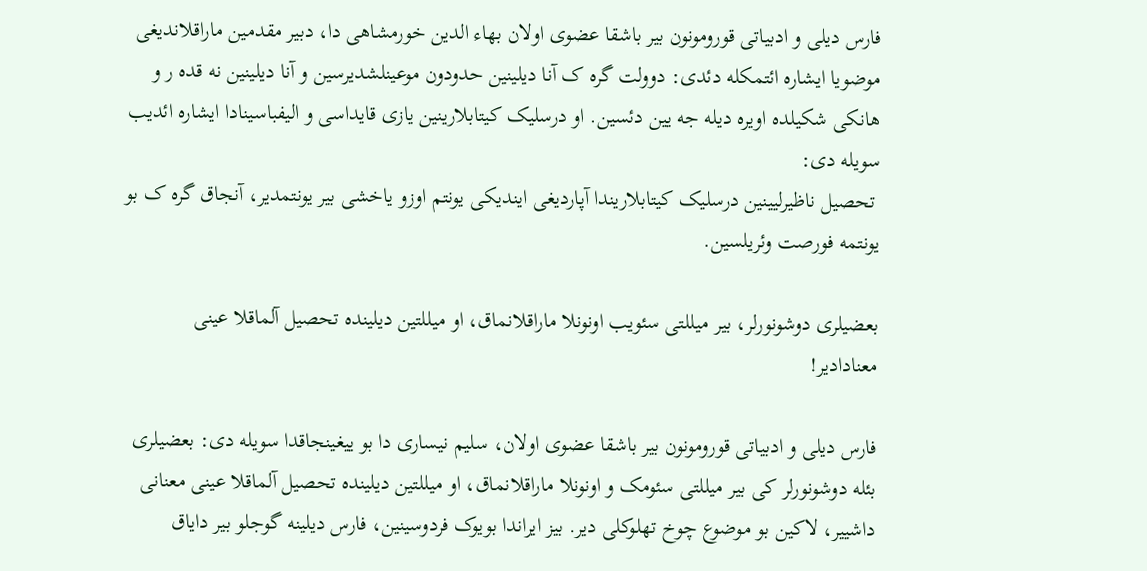فارس دیلی و ادبیاتی قورومونون بیر باشقا عضوی اولان بهاء الدین خورمشاهی دا، دبیر مقدمین ماراقلاندیغی موضویا ایشاره ائتمکله دئدی: دوولت گره ک آنا دیلینین حدودون موعینلشدیرسین و آنا دیلینین نه قده ر و هانکی شکیلده اویره دیله جه یین دئسین. او درسلیک کیتابلارینین یازی قایداسی و الیفباسینادا ایشاره ائدیب سویله دی:
 تحصیل ناظیرلیینین درسلیک کیتابلاریندا آپاردیغی ایندیکی یونتم اوزو یاخشی بیر یونتمدیر، آنجاق گره ک بو یونتمه فورصت وئریلسین.

بعضیلری دوشونورلر، بیر میللتی سئویب اونونلا ماراقلانماق، او میللتین دیلینده تحصیل آلماقلا عینی
معنادادیر!

فارس دیلی و ادبیاتی قورومونون بیر باشقا عضوی اولان، سلیم نیساری دا بو ییغینجاقدا سویله دی: بعضیلری بئله دوشونورلر کی بیر میللتی سئومک و اونونلا ماراقلانماق، او میللتین دیلینده تحصیل آلماقلا عینی معنانی داشییر، لاکین بو موضوع چوخ تهلوکلی دیر. بیز ایراندا بویوک فردوسینین، فارس دیلینه گوجلو بیر دایاق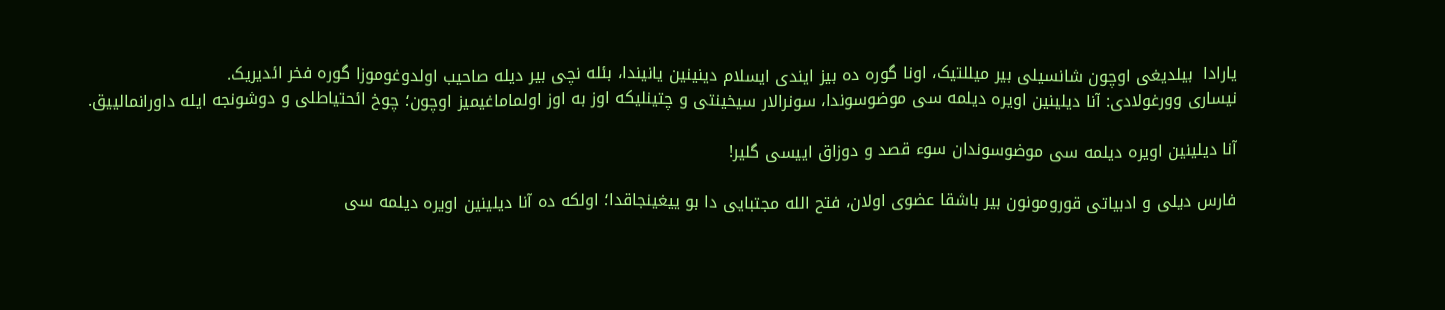یارادا  بیلدیغی اوچون شانسیلی بیر میللتیک، اونا گوره ده بیز ایندی ایسلام دینینین یانیندا، بئله نچی بیر دیله صاحیب اولدوغوموزا گوره فخر ائدیریک.
نیساری وورغولادی: آنا دیلینین اویره دیلمه سی موضوسوندا، سونرالار سیخینتی و چتینلیکه اوز به اوز اولماماغیمیز اوچون؛ چوخ ائحتیاطلی و دوشونجه ایله داورانمالییق.

آنا دیلینین اویره دیلمه سی موضوسوندان سوء قصد و دوزاق اییسی گلیر!

فارس دیلی و ادبیاتی قورومونون بیر باشقا عضوی اولان، فتح الله مجتبایی دا بو ییغینجاقدا؛ اولکه ده آنا دیلینین اویره دیلمه سی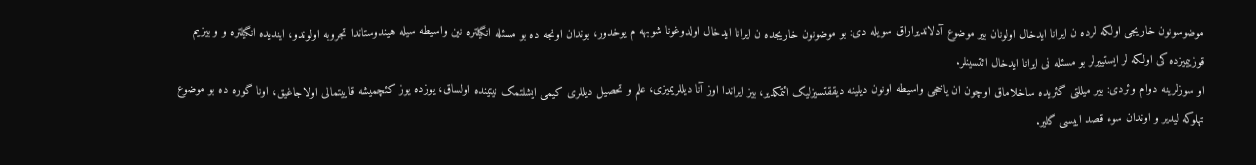موضوسونون خاریجی اولکه لرده ن ایرانا ایدخال اولونان بیر موضوع آدلاندیراراق سویله دی: بو موضونون خاریجده ن ایرانا ایدخال اولدوغونا شوبهه م یوخدور، بوندان اونجه ده بو مسئله انگیلتره نین واسیطه سیله هیندوستاندا تجروبه اولوندو، ایندیده انگیلتره و و بیزیم قوزییمیزده کی اولکه لر ایستییرلر بو مسئله نی ایرانا ایدخال ائتسینلر.
او سوزلرینه دوام وئردی: بیر میللتی گئریده ساخلاماق اوچون ان یاخجی واسیطه اونون دیلینه دیققتسیزلیک ائتمکدیر، بیز ایراندا اوز آنا دیللریمیزی، علم و تحصیل دیللری کیمی ایشلتمک نیتینده اولساق، یوزده یوز کئچمیشه قاییتمالی اولاجاغیق، اونا گوره ده بو موضوع تهلوکه لیدیر و اوندان سوء قصد اییسی گلیر.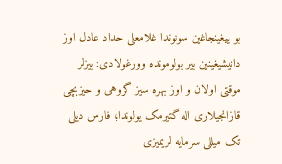بو ییغینجاغین سونوندا غلامعلی حداد عادل اوز دانیشیغینین بیر بولومونده وورغولادی: بیزلر موقتی اولان و اوز بهره سیز گروهی و حیزبچی قازانجیلاری اله گتیرمک یولوندا؛ فارس دیلی تک میللی سرمایه لریمیزی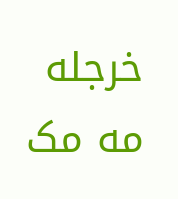خرجله مه مک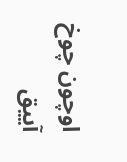اوچون چوخ آییق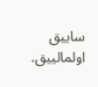ساییق اولمالییق.